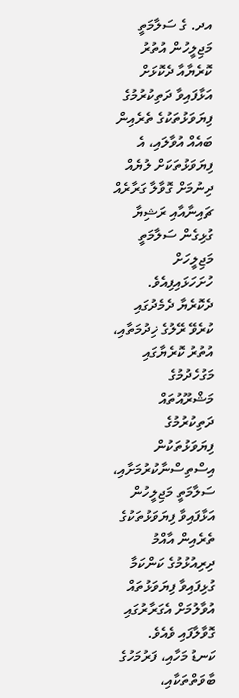އދ. ގެ ސަލާމަތީ މަޖިލީހުން އުތުރު ކޮރެޔާއާ ދެކޮޅަށް އަޅާފައިވާ ދަތިކުރުމުގެ ފިޔަވަޅުތަކުގެ ތެރެއިން ބައެއް އުވާލައި، އެ ފިޔަވަޅުތަކަށް ލުޔެއް ދިނުމަށް ގޮވާލާ ގަރާރެއް ޗައިނާއާއި ރަޝިޔާ ގުޅިގެން ސަލާމަތީ މަޖިލީހަށް ހުށަހަޅައިފިއެވެ.
ދެކޮރެޔާ ދެމެދުގައި ކުރެވޭ ރޭލުގެ ޚިދުމަތާއި، އުތުރު ކޮރެޔާގައި މަގުހެދުމުގެ މަޝްރޫއުތައް ދަތިކުރުމުގެ ފިޔަވަޅުތަކުން އިސްތިސްނާކުރުމަށާއި، ސަލާމަތީ މަޖިލީހުން އަޅާފައިވާ ފިޔަވަޅުތަކުގެ ތެރެއިން އާއްމު ދިރިއުޅުމުގެ ކަންކަމާ ގުޅިފައިވާ ފިޔަވަޅުތައް އުވާލުމަށް އެގަރާރުގައި ގޮވާލާފައި ވެއެވެ.
ކަނޑު މަހާއި، ފަރުމަހުގެ ބާވަތްތަކާއި،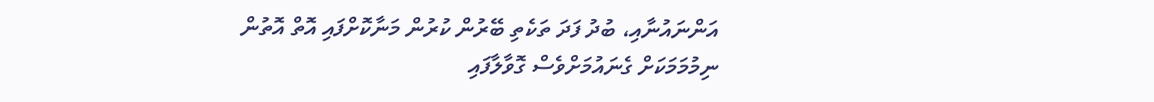އަންނައުނާއި، ބުދު ފަދަ ތަކެތި ބޭރުން ކުރުން މަނާކޮށްފައި އޮތް އޮތުން ނިމުމަމަކަށް ގެނައުމަށްވެސް ގޮވާލާފައި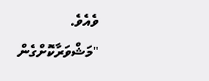ވެއެވެ.
"މަޝްވަރާކޮށްގެން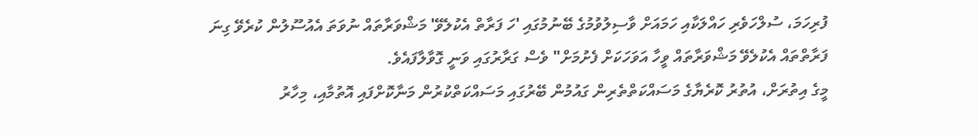ފުރިހަމަ، ސުލްހަވެރި ހައްލަކާއި ހަމައަށް ވާސިލުވުމުގެ ބޭނުމުގައި 'ހަ ފަރާތް އެކުލެވޭ' މަޝްވަރާތައް ނުވަތަ އެއުސޫލުން ކުރެވޭ ގިނަ ފަރާތްތައް އެކުލެވޭ މަޝްވަރާތައް ވީހާ އަވަހަކަށް ފެށުމަށް" ވެސް ގަރާރުގައި ވަނީ ގޮވާލާފައެވެ.
މީގެ އިތުރަށް، އުތުރު ކޮރެޔާގެ މަސައްކަތްތެރިން ގައުމުން ބޭރުގައި މަސައްކަތްކުރުން މަނާކޮށްފައި އޮތުމާއި، މިހާރު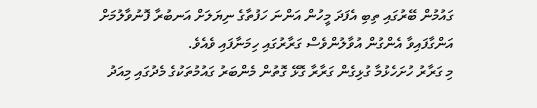ގައުމުން ބޭރުގައި ތިބި އެފަދަ މީހުން އަންނަ ހަފުތާގެ ނިޔަލަށް އަނބުރާ ފޮނުވާލުމަށް އަންގާފައިވާ އެންގުން އުވާލުންވެސް ގަރާރުގައި ހިމަނާފައި ވެއެވެ.
މި ގަރާރު ހުށަހެޅުމާ ގުޅިގެން ގަރާރާ ގޮޅޭ ގޮތުން މެންބަރު ގައުމުތަކުގެ މެދުގައި މިއަދު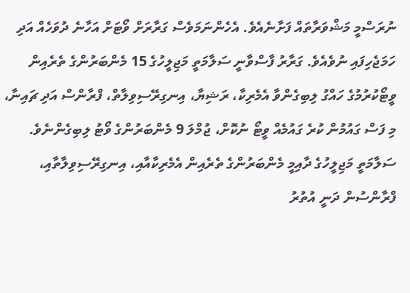ނުރަސްމީ މަޝްވަރާތައް ފަށާނެއެވެ. އެހެންނަމަވެސް ގަރާރަށް ވޯޓަށް އަހާނެ ދުވަހެއް އަދި ހަމަޖެހިފައި ނުވެއެވެ. ގަރާރު ފާސްވާނީ ސަލާމަތީ މަޖިލީހުގެ 15 މެންބަރުންގެ ތެރެއިން ވީޓޯކުރުމުގެ ހައްގު ލިބިގެންވާ އެމެރިކާ، ރަޝިޔާ، އިނގިރޭސިވިލާތް، ފްރާންސް އަދި ޗައިނާ، މި ފަސް ގައުމުން ކުރެ ގައުމެއް ވީޓޯ ނުކޮށް، ޖުމްލަ 9 މެންބަރުންގެ ވޯޓު ލިބިގެންނެވެ.
ސަލާމަތީ މަޖިލީހުގެ ދާއިމީ މެންބަރުންގެ ތެރެއިން އެމެރިކާއާއި، އިނގިރޭސިވިލާތާއި، ފްރާންސުން ދަނީ އުތުރު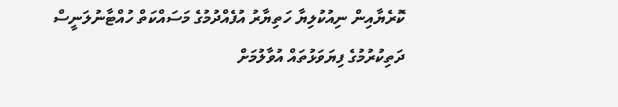ކޮރެޔާއިން ނިއުކުލިޔާ ހަތިޔާރު އުފެއްދުމުގެ މަސައްކަތް ހުއްޓާނުލަނީސް ދަތިކުރުމުގެ ފިޔަވަޅުތައް އުވާލުމަށް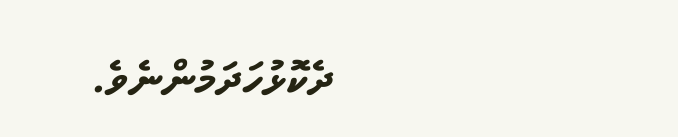ދެކޮޅުހަދަމުންނެވެ.